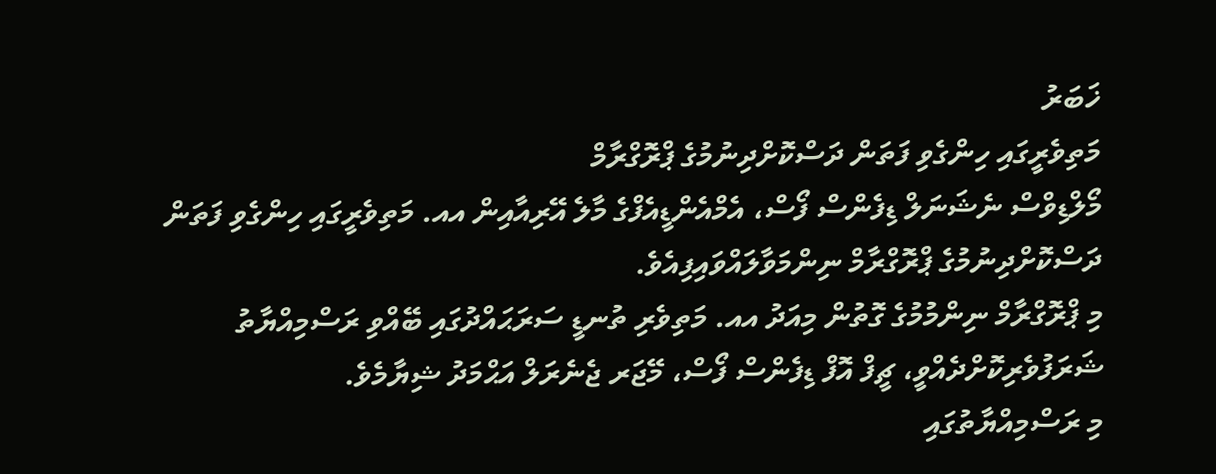ޚަބަރު
މަތިވެރީގައި ހިންގެވި ފަތަން ދަސްކޮށްދިނުމުގެ ޕްރޮގްރާމް
މޯލްޑިވްސް ނެޝަނަލް ޑިފެންސް ފޯސް، އެމްއެންޑީއެފްގެ މާލެ އޭރިއާއިން އއ. މަތިވެރީގައި ހިންގެވި ފަތަން ދަސްކޮށްދިނުމުގެ ޕްރޮގްރާމް ނިންމަވާލައްވައިފިއެވެ.
މި ޕްރޮގްރާމް ނިންމުމުގެ ގޮތުން މިއަދު އއ. މަތިވެރި ތުނޑީ ސަރަޙައްދުގައި ބޭއްވި ރަސްމިއްޔާތު ޝަރަފުވެރިކޮށްދެއްވީ، ޗީފް އޮފް ޑިފެންސް ފޯސް، މޭޖަރ ޖެނެރަލް އަޙްމަދު ޝިޔާމެވެ.
މި ރަސްމިއްޔާތުގައި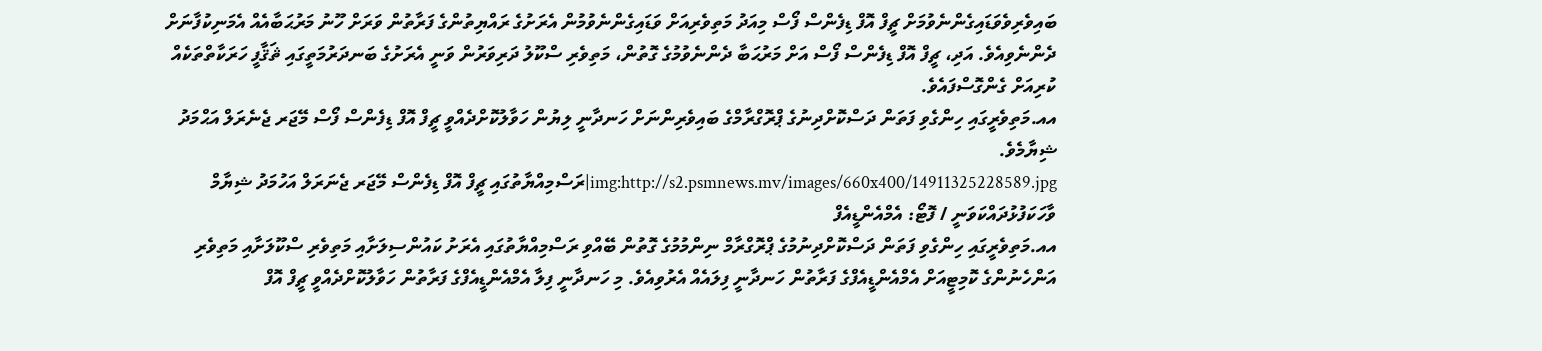ބައިވެރިވެވަޑައިގެންނެވުމަށް ޗީފް އޮފް ޑިފެންސް ފޯސް މިއަދު މަތިވެރިއަށް ވަޑައިގެންނެވުމުން އެރަށުގެ ރައްޔިތުންގެ ފަރާތުން ވަރަށް ހޫނު މަރުޙަބާއެއް އެމަނިކުފާނަށް ދެންނެވިއެވެ. އަދި، ޗީފް އޮފް ޑިފެންސް ފޯސް އަށް މަރުޙަބާ ދެންނެވުމުގެ ގޮތުން، މަތިވެރި ސްކޫލު ދަރިވަރުން ވަނީ އެރަށުގެ ބަނދަރުމަތީގައި ޘަޤާފީ ހަރަކާތްތަކެއް ކުރިއަށް ގެންގޮސްފައެވެ.
އއ.މަތިވެރީގައި ހިންގެވި ފަތަން ދަސްކޮށްދިނުގެ ޕްރޮގްރާމްގެ ބައިވެރިންނަށް ހަނދާނީ ލިޔުން ހަވާލުކޮށްދެއްވީ ޗީފް އޮފް ޑިފެންސް ފޯސް މޭޖަރ ޖެނެރަލް އަޙްމަދު ޝިޔާމެވެ.
img:http://s2.psmnews.mv/images/660x400/14911325228589.jpg|ރަސްމިއްޔާތުގައި ޗީފް އޮފް ޑިފެންސް މޭޖަރ ޖެނަރަލް އަހުމަދު ޝިޔާމް ވާހަކަފުޅުދައްކަވަނީ / ފޮޓޯ: އެމްއެންޑީއެފް
އއ.މަތިވެރީގައި ހިންގެވި ފަތަން ދަސްކޮށްދިނުމުގެ ޕްރޮގްރާމް ނިންމުމުގެ ގޮތުން ބޭއްވި ރަސްމިއްޔާތުގައި އެރަށު ކައުންސިލަށާއި މަތިވެރި ސްކޫލަށާއި މަތިވެރި އަންހެނުންގެ ކޮމިޓީއަށް އެމްއެންޑީއެފްގެ ފަރާތުން ހަނދާނީ ފިލައެއް އެރުވިއެވެ. މި ހަނދާނީ ފިލާ އެމްއެންޑީއެފްގެ ފަރާތުން ހަވާލުކޮށްދެއްވީ ޗީފް އޮފް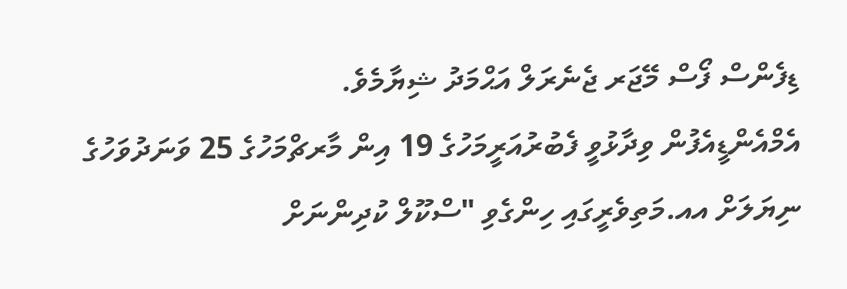ޑިފެންސް ފޯސް މޭޖަރ ޖެނެރަލް އަޙްމަދު ޝިޔާމެވެ.
އެމްއެންޑީއެފުން ވިދާޅުވީ ފެބުރުއަރީމަހުގެ 19 އިން މާރޗްމަހުގެ 25 ވަނަދުވަހުގެ ނިޔަލަށް އއ.މަތިވެރީގައި ހިންގެވި "ސްކޫލް ކުދިންނަށް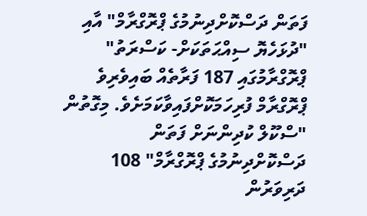ފަތަން ދަސްކޮށްދިނުމުގެ ޕްރޮގްރާމް" އާއި "ދުޅަހެޔޮ ސިއްޙަތަކަށް- ކަސްރަތު" ޕްރޮގްރާމުގައި 187 ފަރާތެއް ބައިވެރިވެ ޕްރޮގްރާމް ފުރިހަމަކޮށްފައިވާކަމަށެވެ. މިގޮތުން "ސްކޫލް ކުދިންނަށް ފަތަން ދަސްކޮށްދިނުމުގެ ޕްރޮގްރާމް" 108 ދަރިވަރުން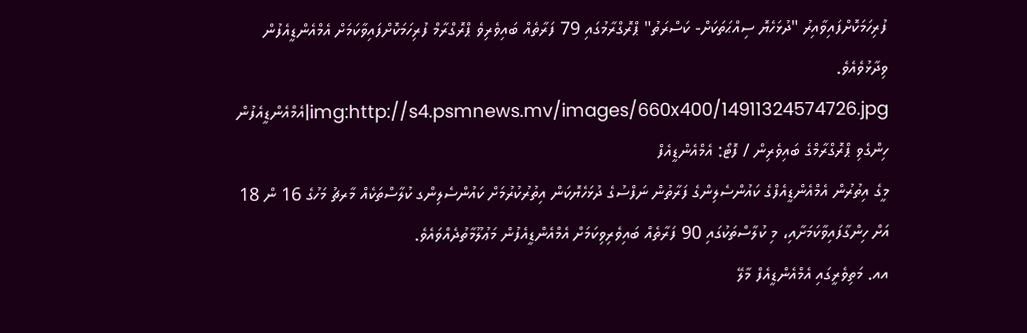ފުރިހަމަކޮށްފައިވާއިރު "ދުޅަހެޔޮ ސިއްޙަތަކަށް- ކަސްރަތު" ޕްރޮގްރާމުގައި 79 ފަރާތެއް ބައިވެރިވެ ޕްރޮގްރާމް ފުރިހަމަކޮށްފައިވާކަމަށް އެމްއެންޑީއެފުން ވިދާޅުވެއެވެ.
img:http://s4.psmnews.mv/images/660x400/14911324574726.jpg|އެމްއެންޑީއެފުން ހިންގެވި ޕްރޮގްރާމްގެ ބައިވެރިން / ފޮޓޯ: އެމްއެންޑީއެފް
މީގެ އިތުރުން އެމްއެންޑީއެފްގެ ކައުންސެލިންގެ ފަރާތުން ނަފްސުގެ ދުޅަހެޔޮކަން އިތުރުކުރުމަށް ކައުންސެލިންގ ކުލާސްތަކެއް މާރޗު މަހުގެ 16 ން 18 އަށް ހިންގާފައިވާކަމަށާއި، މި ކުލާސްތަކުގައި 90 ފަރާތެއް ބައިވެރިވިކަމަށް އެމްއެންޑީއެފުން މަޢުލޫމާތުދެއްވައެވެ.
އއ. މަތިވެރީގައި އެމްއެންޑީއެފް މާލޭ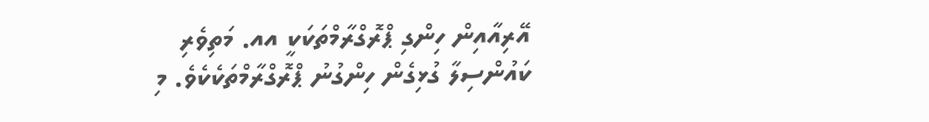އޭރިއާއިން ހިންގި ޕްރޮގްރާމްތަކަކީ އއ. މަތިވެރި ކައުންސިލާ ގުޅިގެން ހިންގުނު ޕްރޮގްރާމްތަކެކެވެ. މި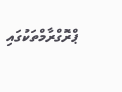ޕްރޮގްރާމްތަކުގައި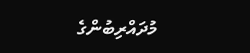މުދައްރިބުންގެ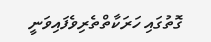ގޮތުގައި ހަރަކާތްތެރިވެފައިވަނީ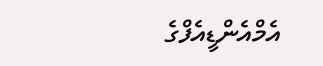އެމްއެންޑީއެފްގެ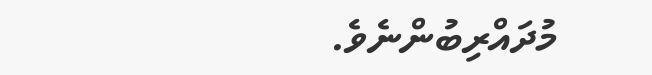މުދައްރިބުންނެވެ.